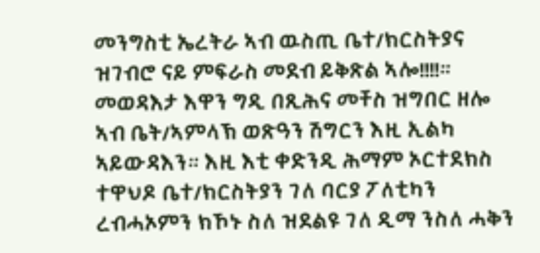መንግስቲ ኤረትራ ኣብ ዉስጢ ቤተ/ክርስትያና
ዝገብሮ ናይ ምፍራስ መደብ ይቅጽል ኣሎ!!!!።
መወዳእታ እዋን ግዲ በጺሕና መቸስ ዝግበር ዘሎ ኣብ ቤት/ኣምላኽ ወጽዓን ሽግርን እዚ ኢልካ ኣይውዳእን። እዚ እቲ ቀድንዲ ሕማም ኦርተደክስ ተዋህዶ ቤተ/ክርስትያን ገለ ባርያ ፖለቲካን ረብሓኦምን ክኾኑ ስለ ዝደልዩ ገለ ዲማ ንስለ ሓቅን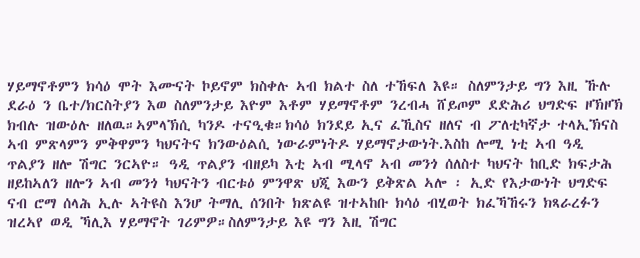ሃይማኖቶምን ክሳዕ ሞት እሙናት ኮይኖም ክስቀሉ ኣብ ክልተ ስለ ተኸፍለ እዩ። ስለምንታይ ግን እዚ ኹሉ ደራዕ ን ቤተ/ክርስትያን እወ ስለምንታይ እዮም እቶም ሃይማኖቶም ንረብሓ ሸይጦም ደድሕሪ ህግድፍ ዞኽዞኽ ክብሉ ዝውዕሉ ዘለዉ።ኣምላኽሲ ካንዶ ተናዒቁ።ክሳዕ ክንደይ ኢና ፈኺስና ዘለና ብ ፖለቲካኛታ ተላኢኽናስ ኣብ ምጽላምን ምቅዋምን ካህናትና ክንውዕልሲ ነውራምነትዶ ሃይማኖታውነት.እስከ ሎሚ ነቲ ኣብ ዓዲ ጥልያን ዘሎ ሽግር ንርኣዮ። ዓዲ ጥልያን ብዘይካ እቲ ኣብ ሚላኖ ኣብ መንጎ ሰለስተ ካህናት ከቢድ ክፍታሕ ዘይከኣለን ዘሎን ኣብ መንጎ ካህናትን ብርቱዕ ምንዋጽ ህጂ እውን ይቅጽል ኣሎ ፡ ኢድ የእታውነት ህግድፍ ናብ ሮማ ሰላሕ ኢሉ ኣትዩስ እንሆ ትማሊ ሰንበት ክጽልዩ ዝተኣከቡ ክሳዕ ብሂወት ክፈኻኸሩን ክጻራረፉን ዝረኣየ ወዲ ኻሊእ ሃይማኖት ገሪምዎ።ስለምንታይ እዩ ግን እዚ ሽግር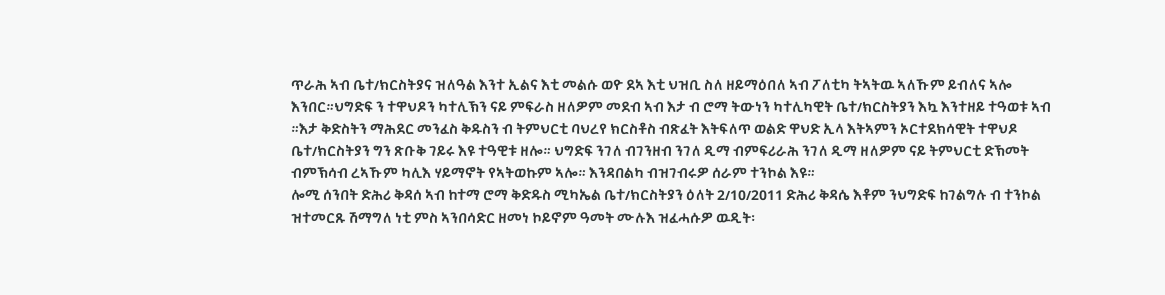ጥራሕ ኣብ ቤተ/ክርስትያና ዝለዓል እንተ ኢልና እቲ መልሱ ወዮ ደኣ እቲ ህዝቢ ስለ ዘይማዕበለ ኣብ ፖለቲካ ትኣትዉ ኣለኹም ይብለና ኣሎ እንበር።ህግድፍ ን ተዋህዶን ካተሊኽን ናይ ምፍራስ ዘለዎም መደብ ኣብ እታ ብ ሮማ ትውነን ካተሊካዊት ቤተ/ክርስትያን እኳ እንተዘይ ተዓወቱ ኣብ ።እታ ቅድስትን ማሕደር መንፈስ ቅዱስን ብ ትምህርቲ ባህረየ ክርስቶስ ብጽፈት እትፍለጥ ወልድ ዋህድ ኢላ እትኣምን ኦርተደክሳዊት ተዋህዶ ቤተ/ክርስትያን ግን ጽቡቅ ገይሩ እዩ ተዓዊቱ ዘሎ። ህግድፍ ንገለ ብገንዘብ ንገለ ዲማ ብምፍሪራሕ ንገለ ዲማ ዘለዎም ናይ ትምህርቲ ድኽመት ብምኽሳብ ረኣኹም ካሊእ ሃይማኖት የኣትወኩም ኣሎ። እንዳበልካ ብዝገብሩዎ ሰራም ተንኮል እዩ።
ሎሚ ሰንበት ድሕሪ ቅዳሰ ኣብ ከተማ ሮማ ቅድዱስ ሚካኤል ቤተ/ክርስትያን ዕለት 2/10/2011 ድሕሪ ቅዳሴ እቶም ንህግድፍ ከገልግሉ ብ ተንኮል ዝተመርጹ ሽማግለ ነቲ ምስ ኣንበሳድር ዘመነ ኮይኖም ዓመት ሙሉእ ዝፈሓሱዎ ዉዲት፡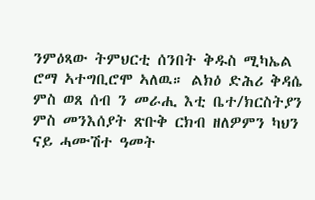ንምዕጻው ትምህርቲ ሰንበት ቅዱስ ሚካኤል ሮማ ኣተግቢሮሞ ኣለዉ። ልክዕ ድሕሪ ቅዳሴ ምስ ወጸ ሰብ ን መራሒ እቲ ቤተ/ክርስትያን ምስ መንእሰያት ጽቡቅ ርክብ ዘለዎምን ካህን ናይ ሓሙሽተ ዓመት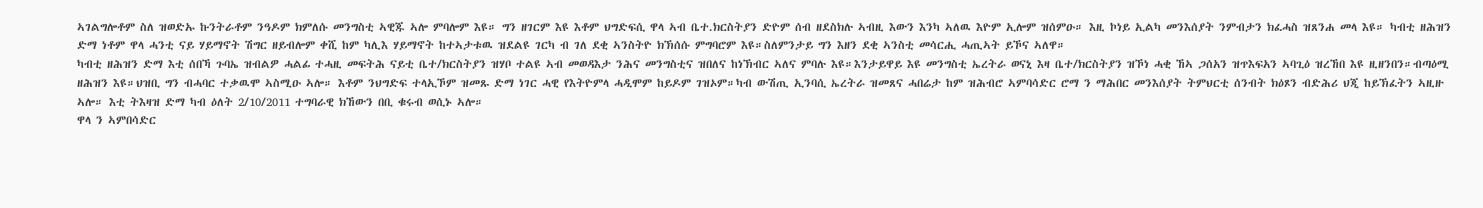ኣገልግሎቶም ስለ ዝወድኡ ኩንትራቶም ንዓዶም ክምለሱ መንግስቲ ኣዊጁ ኣሎ ምባሎም እዩ። ግን ዘገርም እዩ እቶም ህግድፍሲ ዋላ ኣብ ቤተ.ክርስትያን ድዮም ሰብ ዘደስክሉ ኣብዚ እውን እንካ ኣለዉ እዮም ኢሎም ዝሰምዑ። እዚ ኮነይ ኢልካ መንእሰያት ንምብታን ክፈሓስ ዝጸንሐ መላ እዩ። ካብቲ ዘሕዝን ድማ ነቶም ዋላ ሓንቲ ናይ ሃይማኖት ሽግር ዘይብሎም ቀሺ ከም ካሊእ ሃይማኖት ከተኣታቱዉ ዝደልዩ ገርካ ብ ገለ ደቂ ኣንስትዮ ክኽሰሱ ምግባሮም እዩ።ስለምንታይ ግን እዘን ደቂ ኣንስቲ መሳርሒ ሓጢኣት ይኾና ኣለዋ።
ካብቲ ዘሕዝን ድማ እቲ ሰበኻ ጉባኤ ዝብልዎ ሓልፊ ተሓዚ መፍትሕ ናይቲ ቤተ/ክርስትያን ዝሃቦ ተልዩ ኣብ መወዳእታ ንሕና መንግስቲና ዝበለና ከነኽብር ኣለና ምባሉ እዩ።እንታይዋይ እዩ መንግስቲ ኤረትራ ወናኒ እዛ ቤተ/ክርስትያን ዝኾነ ሓቂ ኸኣ ጋሰአን ዝጥእፍአን ኣባጊዕ ዝረኸበ እዩ ዚዘንበን።ብጣዕሚ ዘሕዝን እዩ።ህዝቢ ግን ብሓባር ተቃዉሞ ኣስሚዑ ኣሎ። እቶም ንህግድፍ ተላኢኾም ዝመጹ ድማ ነገር ሓዊ የእትዮምላ ሓዲሞም ከይዶም ገዝኦም።ካብ ውሽጢ ኢንባሲ ኤረትራ ዝመጸና ሓበሬታ ከም ዝሕብሮ ኣምባሳድር ሮማ ን ማሕበር መንእሰያት ትምህርቲ ሰንብት ክዕጾን ብድሕሪ ህጂ ከይኽፈትን ኣዚዙ ኣሎ። እቲ ትእዛዝ ድማ ካብ ዕለት 2/10/2011 ተግባራዊ ክኸውን በቢ ቁሩብ ወሲኑ ኣሎ።
ዋላ ን ኣምበሳድር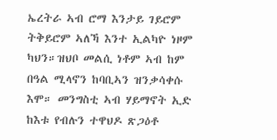ኤረትራ ኣብ ሮማ እንታይ ገይሮም ትቅይሮም ኣለኻ እንተ ኢልካዮ ነዞም ካህን።ዝህቦ መልሲ ነቶም ኣብ ከም በዓል ሚላኖን ከባቢኣን ዝንቃሳቀሱ እሞ። መንግስቲ ኣብ ሃይማኖት ኢድ ከእቱ የብሉን ተዋህዶ ጽጋዕቶ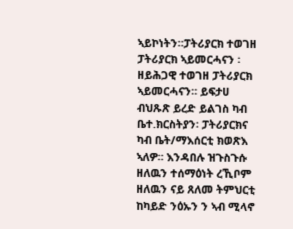ኣይኮነትን።ፓትሪያርክ ተወገዘ ፓትሪያርክ ኣይመርሓናን ፡ዘይሕጋዊ ተወገዘ ፓትሪያርክ ኣይመርሓናን። ይፍታሀ ብህጹጽ ይረድ ይልገስ ካብ ቤተ.ክርስትያን፡ ፓትሪያርክና ካብ ቤት/ማእሰርቲ ክወጽእ ኣለዎ። እንዳበሉ ዝጉስጉሱ ዘለዉን ተሰማዕነት ረኺቦም ዘለዉን ናይ ጸለመ ትምህርቲ ከካይድ ንዕኡን ን ኣብ ሚላኖ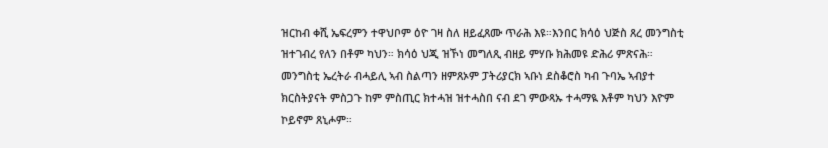ዝርከብ ቀሺ ኤፍረምን ተዋህቦም ዕዮ ገዛ ስለ ዘይፈጸሙ ጥራሕ እዩ።እንበር ክሳዕ ህጅስ ጸረ መንግስቲ ዝተገብረ የለን በቶም ካህን። ክሳዕ ህጂ ዝኾነ መግለጺ ብዘይ ምሃቡ ክሕመዩ ድሕሪ ምጽናሕ። መንግስቲ ኤረትራ ብሓይሊ ኣብ ስልጣን ዘምጸኦም ፓትሪያርክ ኣቡነ ደስቆሮስ ካብ ጉባኤ ኣብያተ ክርስትያናት ምስጋጉ ከም ምስጢር ክተሓዝ ዝተሓስበ ናብ ደገ ምውጻኡ ተሓማዪ እቶም ካህን እዮም ኮይኖም ጸኒሖም።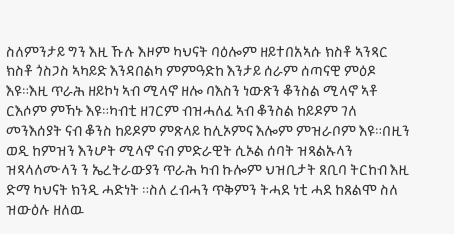ስለምንታይ ግን እዚ ኹሉ እዞም ካህናት ባዕሎም ዘይተበአኣሱ ክስቶ ኣንጻር ክስቶ ጎስጋስ ኣካይድ እንዳበልካ ምምዓድከ እንታይ ሰራም ሰጣናዊ ምዕዶ እዩ።እዚ ጥራሕ ዘይኮነ ኣብ ሚላኖ ዘሎ ባእስን ነውጽን ቆንስል ሚላኖ ኣቶ ርእሶም ምኻኑ እዩ።ካብቲ ዘገርም ብዝሓለፈ ኣብ ቆንስል ከይዶም ገለ መንእሰያት ናብ ቆንስ ከይዶም ምጽላይ ከሊኦምና እሎም ምዝራቦም እዩ።በዚን ወዲ ከምዝን እንሆት ሚላኖ ናብ ምድራዊት ሲኦል ሰባት ዝጻልኡላን ዝጻላለሙላን ን ኤረትራውያን ጥራሕ ካብ ኩሎም ህዝቢታት ጸቢባ ትርከብ እዚ ድማ ካህናት ክንዲ ሓድነት ።ስለ ረብሓን ጥቅምን ትሓደ ነቲ ሓደ ከጸልሞ ስለ ዝውዕሉ ዘለዉ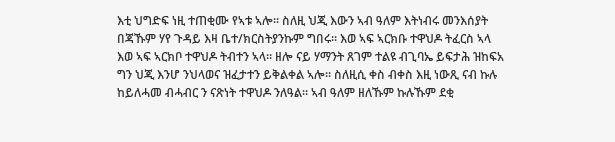እቲ ህግድፍ ነዚ ተጠቂሙ የኣቱ ኣሎ። ስለዚ ህጂ እውን ኣብ ዓለም እትነብሩ መንእሰያት በጃኹም ሃየ ጉዳይ እዛ ቤተ/ክርስትያንኩም ግበሩ። እወ ኣፍ ኣርክቡ ተዋህዶ ትፈርስ ኣላ እወ ኣፍ ኣርክቦ ተዋህዶ ትብተን ኣላ። ዘሎ ናይ ሃማንት ጸገም ተልዩ ብጊባኤ ይፍታሕ ዝከፍአ ግን ህጂ እንሆ ንህላወና ዝፈታተን ይቅልቀል ኣሎ። ስለዚሲ ቀስ ብቀስ እዚ ነውጺ ናብ ኩሉ ከይለሓመ ብሓብር ን ናጽነት ተዋህዶ ንለዓል። ኣብ ዓለም ዘለኹም ኩሉኹም ደቂ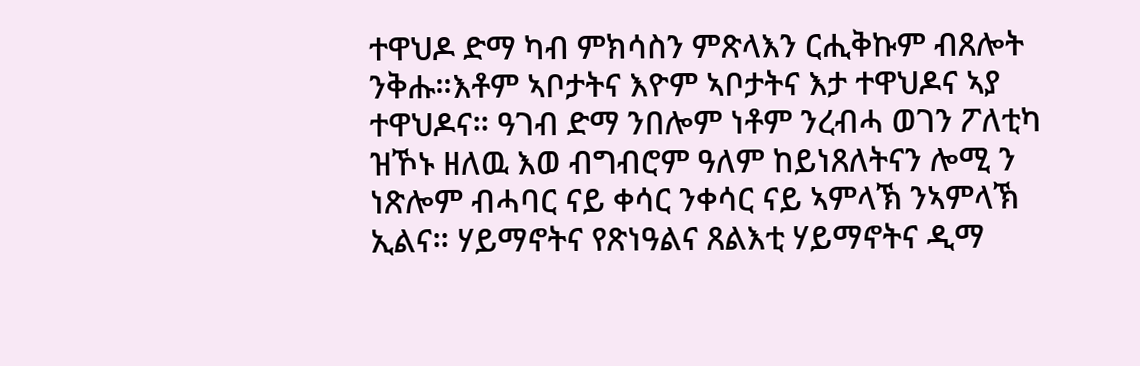ተዋህዶ ድማ ካብ ምክሳስን ምጽላእን ርሒቅኩም ብጸሎት ንቅሑ።እቶም ኣቦታትና እዮም ኣቦታትና እታ ተዋህዶና ኣያ ተዋህዶና። ዓገብ ድማ ንበሎም ነቶም ንረብሓ ወገን ፖለቲካ ዝኾኑ ዘለዉ እወ ብግብሮም ዓለም ከይነጸለትናን ሎሚ ን ነጽሎም ብሓባር ናይ ቀሳር ንቀሳር ናይ ኣምላኽ ንኣምላኽ ኢልና። ሃይማኖትና የጽነዓልና ጸልእቲ ሃይማኖትና ዲማ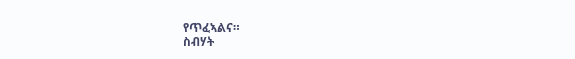የጥፈኣልና።
ስብሃት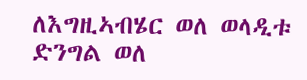ለእግዚኣብሄር ወለ ወላዲቱ ድንግል ወለ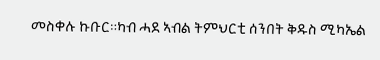መስቀሉ ኩቡር።ካብ ሓደ ኣብል ትምህርቲ ሰንበት ቅዱስ ሚካኤል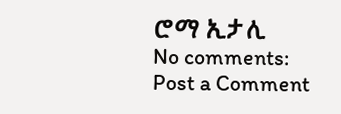ሮማ ኢታሊ
No comments:
Post a Comment